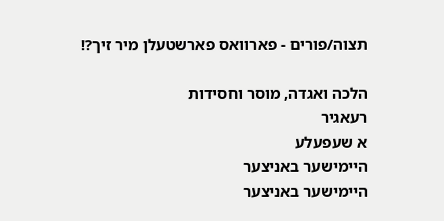תצוה/פורים - פארוואס פארשטעלן מיר זיך?!

הלכה ואגדה, מוסר וחסידות
רעאגיר
א שעפעלע
היימישער באניצער
היימישער באניצער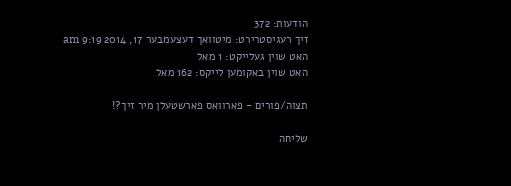הודעות: 372
זיך רעגיסטרירט: מיטוואך דעצעמבער 17, 2014 9:19 am
האט שוין געלייקט: 1 מאל
האט שוין באקומען לייקס: 162 מאל

תצוה/פורים - פארוואס פארשטעלן מיר זיך?!

שליחה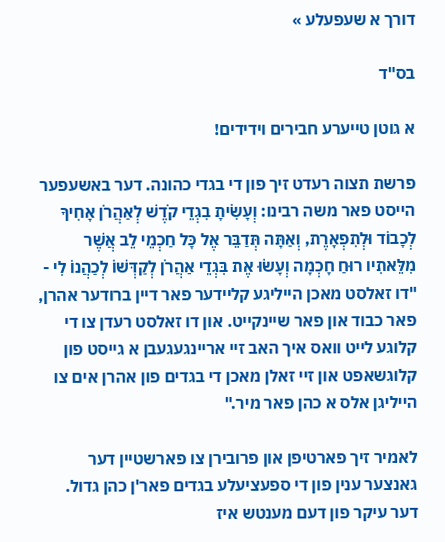דורך א שעפעלע »

בס"ד

א גוטן טייערע חבירים וידידים!

פרשת תצוה רעדט זיך פון די בגדי כהונה. דער באשעפער הייסט פאר משה רבינו: וְעָשִׂיתָ בִגְדֵי קֹדֶשׁ לְאַהֲרֹן אָחִיךָ לְכָבוֹד וּלְתִפְאָרֶת, וְאַתָּה תְּדַבֵּר אֶל כָּל חַכְמֵי לֵב אֲשֶׁר מִלֵּאתִיו רוּחַ חָכְמָה וְעָשׂוּ אֶת בִּגְדֵי אַהֲרֹן לְקַדְּשׁוֹ לְכַהֲנוֹ לִי - "דו זאלסט מאכן הייליגע קליידער פאר דיין ברודער אהרן, פאר כבוד און פאר שיינקייט. און דו זאלסט רעדן צו די קלוגע לייט וואס איך האב זיי אריינגעגעבן א גייסט פון קלוגשאפט און זיי זאלן מאכן די בגדים פון אהרן אים צו הייליגן אלס א כהן פאר מיר."

לאמיר זיך פארטיפן און פרובירן צו פארשטיין דער גאנצער ענין פון די ספעציעלע בגדים פאר'ן כהן גדול. דער עיקר פון דעם מענטש איז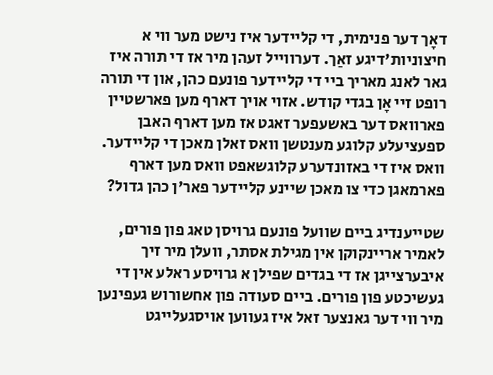דאָך דער פנימית, די קליידער איז נישט מער ווי א חיצוניות'דיגע זאַך. דערווייל זעהן מיר אז די תורה איז גאר לאנג מאריך ביי די קליידער פונעם כהן, און די תורה רופט זיי אָן בגדי קודש. אזוי אויך דארף מען פארשטיין פארוואס דער באשעפער זאגט אז מען דארף האבן ספעציעלע קלוגע מענטשן וואס זאלן מאכן די קליידער. וואס איז די באזונדערע קלוגשאפט וואס מען דארף פארמאגן כדי צו מאכן שיינע קליידער פאר'ן כהן גדול?

שטייענדיג ביים שוועל פונעם גרויסן טאג פון פורים, לאמיר אריינקוקן אין מגילת אסתר, וועלן מיר זיך איבערצייגן אז די בגדים שפילן א גרויסע ראלע אין די געשיכטע פון פורים. ביים סעודה פון אחשורוש געפינען מיר ווי דער גאנצער זאל איז געווען אויסגעלייגט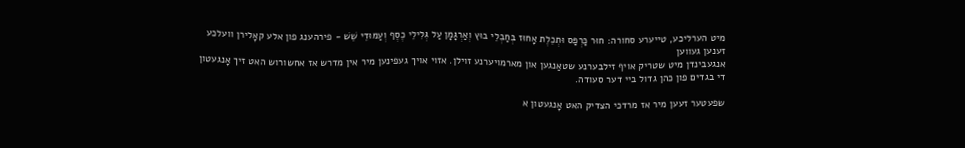מיט הערליכע, טייערע סחורה: חוּר כַּרְפַּס וּתְכֵלֶת אָחוּז בְּחַבְלֵי בוּץ וְאַרְגָּמָן עַל גְּלִילֵי כֶסֶף וְעַמּוּדֵי שֵׁשׁ - פירהענג פון אלע קאָלירן וועלכע זענען געווען
אנגעבינדן מיט שטריק אויף זילבערנע שטאַנגען און מארמויערנע זוילן. אזוי אויך געפינען מיר אין מדרש אז אחשורוש האט זיך אָנגעטון די בגדים פון כהן גדול ביי דער סעודה.

שפעטער זעען מיר אז מרדכי הצדיק האט אָנגעטון א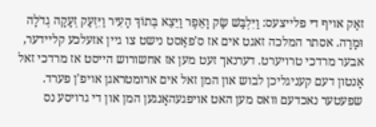זאַק אויף די פלייצעס: וַיִּלְבַּשׁ שַׂק וָאֵפֶר וַיֵּצֵא בְּתוֹךְ הָעִיר וַיִּזְעַק זְעָקָה גְדֹלָה וּמָרָה. אסתר המלכה זאגט אים אז ס'פאַסט נישט צו גיין אזעלכע קליידער, אבער מרדכי טרויערט. דערנאך זעט מען אז אחשורוש הייסט אז מרדכי זאל אָנטון דעם קעניגליכן לבוש און המן זאל אים ארומטראגן אויפ'ן פערד. שפעטער נאכדעם וואס מען האט אויפגעהאָנגען המן און די גרויסע נס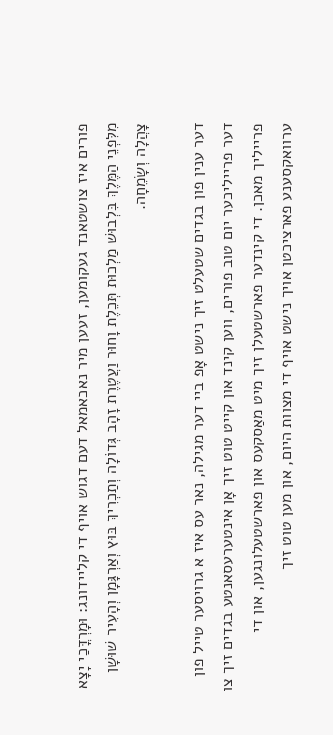פורים איז צושטאנד געקומען, זעען מיר נאכאמאל דעם דגוש אויף די קליידונג: וּמָרְדֳּכַי יָצָא מִלִּפְנֵי הַמֶּלֶךְ בִּלְבוּשׁ מַלְכוּת תְּכֵלֶת וָחוּר וַעֲטֶרֶת זָהָב גְּדוֹלָה וְתַכְרִיךְ בּוּץ וְאַרְגָּמָן וְהָעִיר שׁוּשָׁן צָהֲלָה וְשָׂמֵחָה.

דער ענין פון בגדים שטעלט זיך נישט אָפ ביי דער מגילה, נאר עס איז א גרויסער טייל פון דער פרייליכער יום טוב פורים, ווען קינד און קייט טוט זיך אָן אינטערעסאנטע בגדים זיך צו פרייליך מאכן. די קינדער פארשטעלן זיך מיט מאַסקעס און פארשטעלונגען, און די ערוואקסענע פארציכטן אויך נישט אויף די מצוות היום, און מען טוט זיך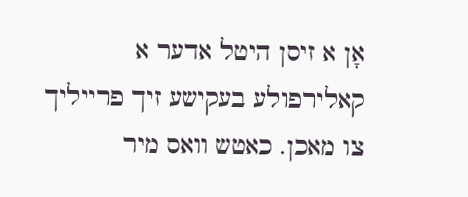אָן א זיסן היטל אדער א קאלירפולע בעקישע זיך פרייליך צו מאכן. כאטש וואס מיר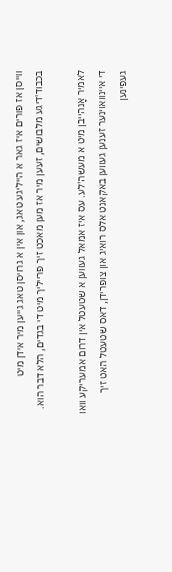ווייסן אז פורים איז גאר א הייליגע טאג, און אין א גרויסן טאג גייען מיר אידן מיט בכבוד'דיגע מלבושים, זעען מיר אז מען מאכט זיך פרייליך מיט די בגדים, הלא דבר הוא.

לאמיר אָנהייבן מיט א מעשה'לע. עס איז אמאל געווען א שטעטל אין דרום אמעריקע וואו די איינוואוינער זענען געווען באקאנט אלס רואיג און צופרידן, דאס שטעטל האט זיך געפינען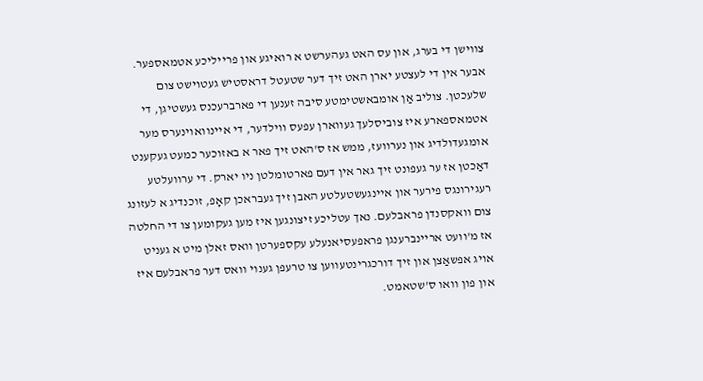צווישן די בערג, און עס האט געהערשט א רואיגע און פרייליכע אטמאספער. אבער אין די לעצטע יארן האט זיך דער שטעטל דראסטיש געטוישט צום שלעכטן. צוליב אַן אומבאשטימטע סיבה זענען די פארברעכנס געשטיגן, די אטמאספארע איז צוביסלעך געווארן עפעס ווילדער, די איינוואוינערס מער אומגעדולדיג און נערוועז, ממש אז ס'האט זיך פאר א באזוכער כמעט געקענט דאַכטן אז ער געפונט זיך גאר אין דעם פארטומלטן ניו יארק. די ערוועלטע רעגירונגס פירער און איינגעשטעלטע האבן זיך געבראכן קאָפ, זוכנדיג א לעזונג צום וואקסנדן פראבלעם. נאך עטליכע זיצונגען איז מען געקומען צו די החלטה אז מ'וועט אריינברענגן פראפעסיאנעלע עקספערטן וואס זאלן מיט א געניט אויג אפשאַצן און זיך דורכגרינטעווען צו טרעפן גענוי וואס דער פראבלעם איז און פון וואו ס'שטאמט.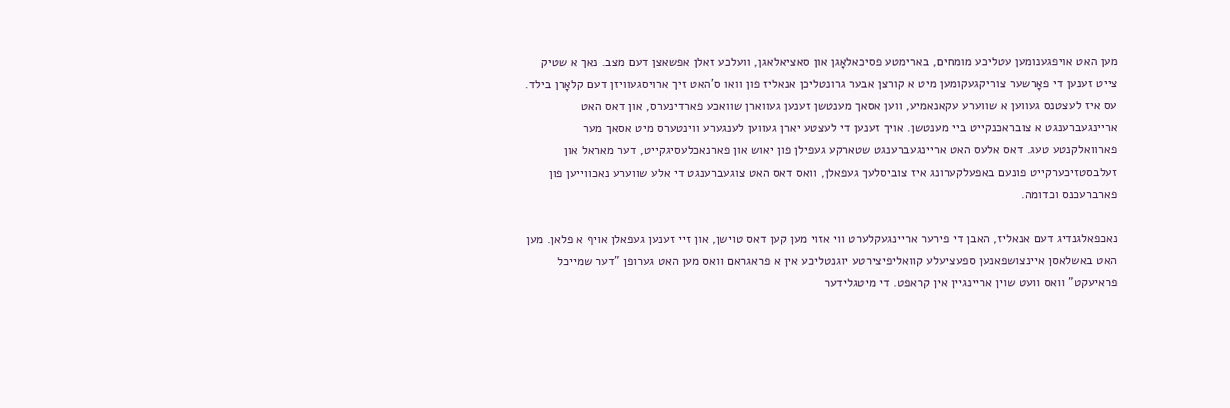מען האט אויפגענומען עטליכע מומחים, בארימטע פסיכאלאָגן און סאציאלאגן, וועלכע זאלן אפשאצן דעם מצב. נאך א שטיק צייט זענען די פאָרשער צוריקגעקומען מיט א קורצן אבער גרונטליכן אנאליז פון וואו ס'האט זיך ארויסגעוויזן דעם קלאָרן בילד. עס איז לעצטנס געווען א שווערע עקאנאמיע, ווען אסאך מענטשן זענען געווארן שוואכע פארדינערס, און דאס האט אריינגעברענגט א צובראכנקייט ביי מענטשן. אויך זענען די לעצטע יארן געווען לענגערע ווינטערס מיט אסאך מער פארוואלקנטע טעג. דאס אלעס האט אריינגעברענגט שטארקע געפילן פון יאוש און פארנאכלעסיגקייט, דער מאראל און
זעלבסטזיכערקייט פונעם באפעלקערונג איז צוביסלעך געפאלן, וואס דאס האט צוגעברענגט די אלע שווערע נאכווייען פון פארברעכנס וכדומה.

נאכפאלגנדיג דעם אנאליז, האבן די פירער אריינגעקלערט ווי אזוי מען קען דאס טוישן, און זיי זענען געפאלן אויף א פלאן. מען האט באשלאסן איינצושפאנען ספעציעלע קוואליפיצירטע יוגנטליכע אין א פראגראם וואס מען האט גערופן "דער שמייכל פראיעקט" וואס וועט שוין אריינגיין אין קראפט. די מיטגלידער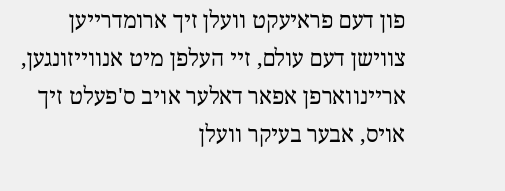פון דעם פראיעקט וועלן זיך ארומדרייען צווישן דעם עולם, זיי העלפן מיט אנווייזונגען, אריינווארפן אפאר דאלער אויב ס'פעלט זיך אויס, אבער בעיקר וועלן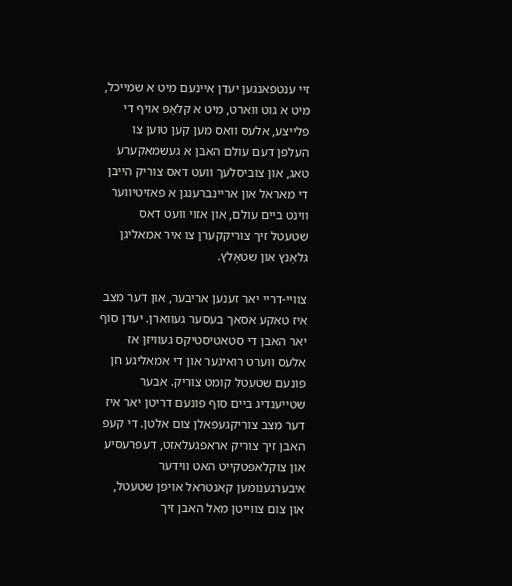זיי ענטפאנגען יעדן איינעם מיט א שמייכל, מיט א גוט ווארט, מיט א קלאַפ אויף די פלייצע, אלעס וואס מען קען טוען צו העלפן דעם עולם האבן א געשמאקערע טאג, און צוביסלעך וועט דאס צוריק הייבן די מאראל און אריינברענגן א פאזיטיווער ווינט ביים עולם, און אזוי וועט דאס שטעטל זיך צוריקקערן צו איר אמאליגן גלאַנץ און שטאָלץ.

צוויי-דריי יאר זענען אריבער, און דער מצב איז טאקע אסאך בעסער געווארן. יעדן סוף יאר האבן די סטאטיסטיקס געוויזן אז אלעס ווערט רואיגער און די אמאליגע חן פונעם שטעטל קומט צוריק. אבער שטייענדיג ביים סוף פונעם דריטן יאר איז דער מצב צוריקגעפאלן צום אלטן. די קעפ האבן זיך צוריק אראפגעלאזט, דעפרעסיע און צוקלאפטקייט האט ווידער איבערגענומען קאנטראל אויפן שטעטל, און צום צווייטן מאל האבן זיך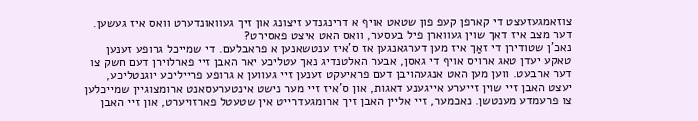צוזאמגעזעצט די קארפן קעפ פון שטאט אויף א דרינגנדע זיצונג און זיך געוואונדערט וואס איז געשען. דער מצב איז דאך שוין געווארן פיל בעסער, וואס האט איצט פאסירט?
נאכ'ן שטודירן די זאַך איז מען דערגאנגען אז ס'איז ענטשאנען א פראבלעם. די שמייכל גרופע זענען טאקע יעדן טאג ארויס אויף די גאסן, אבער האלטנדיג נאך עטליכע יאר האבן זיי פארלוירן דעם חשק צו דער ארבעט. ווען מען האט אנגעהויבן דעם פראיעקט זענען זיי געווען א גרופע פרייליכע יוגנטליכע, יעצט האבן זיי שוין זייערע אייגענע דאגות, און ס'איז זיי מער נישט אינטערעסאנט ארומצוגיין שמייכלען צו פרעמדע מענטשן. נאכמער, זיי אליין האבן זיך ארומגעדרייט אין שטעטל פארזויערט, און זיי האבן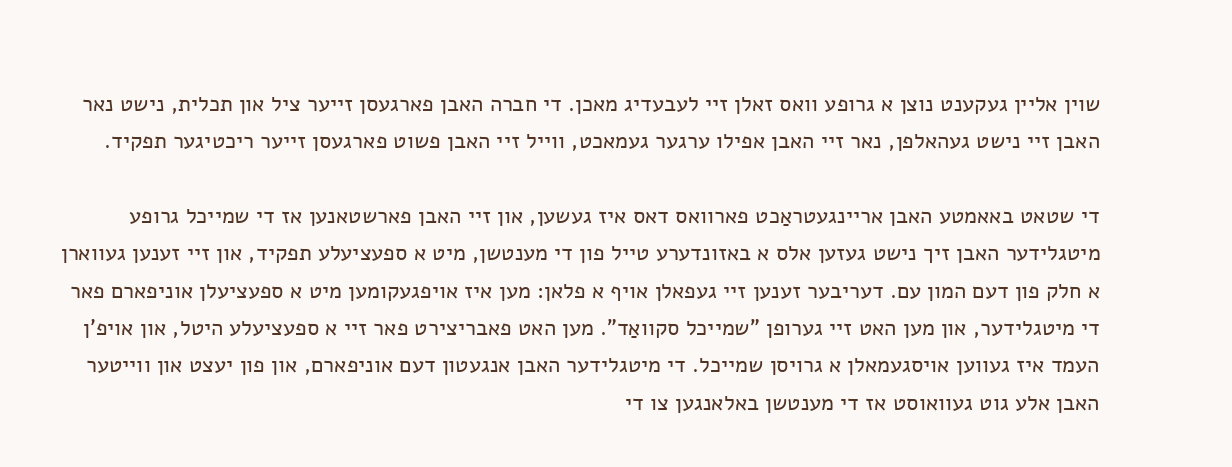שוין אליין געקענט נוצן א גרופע וואס זאלן זיי לעבעדיג מאכן. די חברה האבן פארגעסן זייער ציל און תכלית, נישט נאר האבן זיי נישט געהאלפן, נאר זיי האבן אפילו ערגער געמאכט, ווייל זיי האבן פשוט פארגעסן זייער ריכטיגער תפקיד.

די שטאט באאמטע האבן אריינגעטראַכט פארוואס דאס איז געשען, און זיי האבן פארשטאנען אז די שמייכל גרופע מיטגלידער האבן זיך נישט געזען אלס א באזונדערע טייל פון די מענטשן, מיט א ספעציעלע תפקיד, און זיי זענען געווארן א חלק פון דעם המון עם. דעריבער זענען זיי געפאלן אויף א פלאן: מען איז אויפגעקומען מיט א ספעציעלן אוניפארם פאר די מיטגלידער, און מען האט זיי גערופן "שמייכל סקוואַד". מען האט פאבריצירט פאר זיי א ספעציעלע היטל, און אויפ'ן העמד איז געווען אויסגעמאלן א גרויסן שמייכל. די מיטגלידער האבן אנגעטון דעם אוניפארם, און פון יעצט און ווייטער האבן אלע גוט געוואוסט אז די מענטשן באלאנגען צו די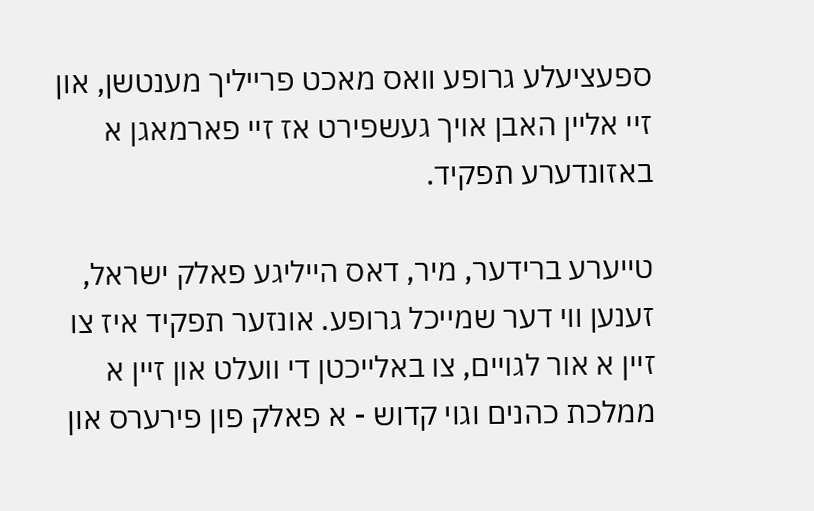ספעציעלע גרופע וואס מאכט פרייליך מענטשן, און זיי אליין האבן אויך געשפירט אז זיי פארמאגן א באזונדערע תפקיד.

טייערע ברידער, מיר, דאס הייליגע פאלק ישראל, זענען ווי דער שמייכל גרופע. אונזער תפקיד איז צו זיין א אור לגויים, צו באלייכטן די וועלט און זיין א ממלכת כהנים וגוי קדוש - א פאלק פון פירערס און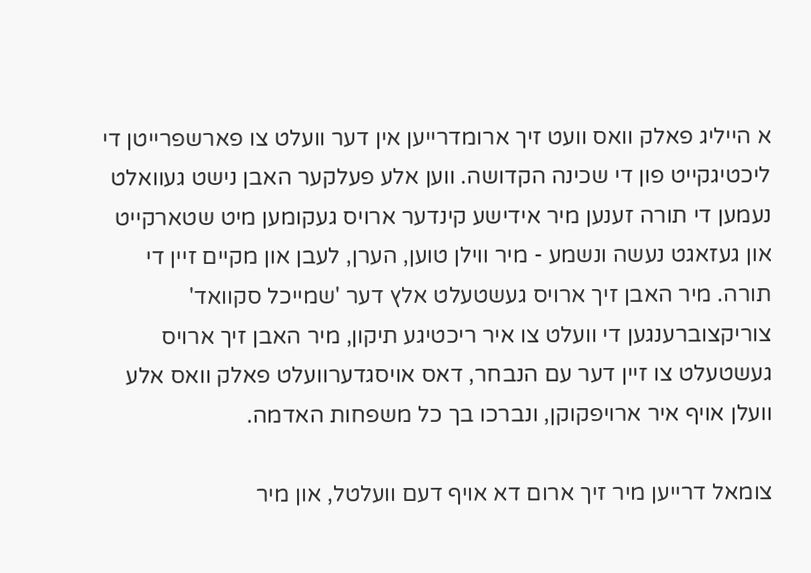א הייליג פאלק וואס וועט זיך ארומדרייען אין דער וועלט צו פארשפרייטן די ליכטיגקייט פון די שכינה הקדושה. ווען אלע פעלקער האבן נישט געוואלט נעמען די תורה זענען מיר אידישע קינדער ארויס געקומען מיט שטארקייט און געזאגט נעשה ונשמע - מיר ווילן טוען, הערן, לעבן און מקיים זיין די תורה. מיר האבן זיך ארויס געשטעלט אלץ דער 'שמייכל סקוואד' צוריקצוברענגען די וועלט צו איר ריכטיגע תיקון, מיר האבן זיך ארויס געשטעלט צו זיין דער עם הנבחר, דאס אויסגדערוועלט פאלק וואס אלע וועלן אויף איר ארויפקוקן, ונברכו בך כל משפחות האדמה.

צומאל דרייען מיר זיך ארום דא אויף דעם וועלטל, און מיר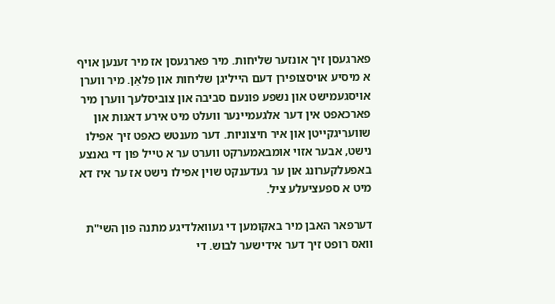פארגעסן זיך אונזער שליחות. מיר פארגעסן אז מיר זענען אויף א מיסיע אויסצופירן דעם הייליגן שליחות און פלאַן. מיר ווערן אויסגעמישט און נשפע פונעם סביבה און צוביסלעך ווערן מיר פארכאפט אין דער אלגעמיינער וועלט מיט אירע דאגות און שוועריגקייטן און איר חיצוניות. דער מענטש כאפט זיך אפילו נישט, אבער אזוי אומבאמערקט ווערט ער א טייל פון די גאנצע באפעלקערונג און ער געדענקט שוין אפילו נישט אז ער איז דא מיט א ספעציעלע ציל.

דערפאר האבן מיר באקומען די געוואלדיגע מתנה פון השי"ת וואס רופט זיך דער אידישער לבוש. די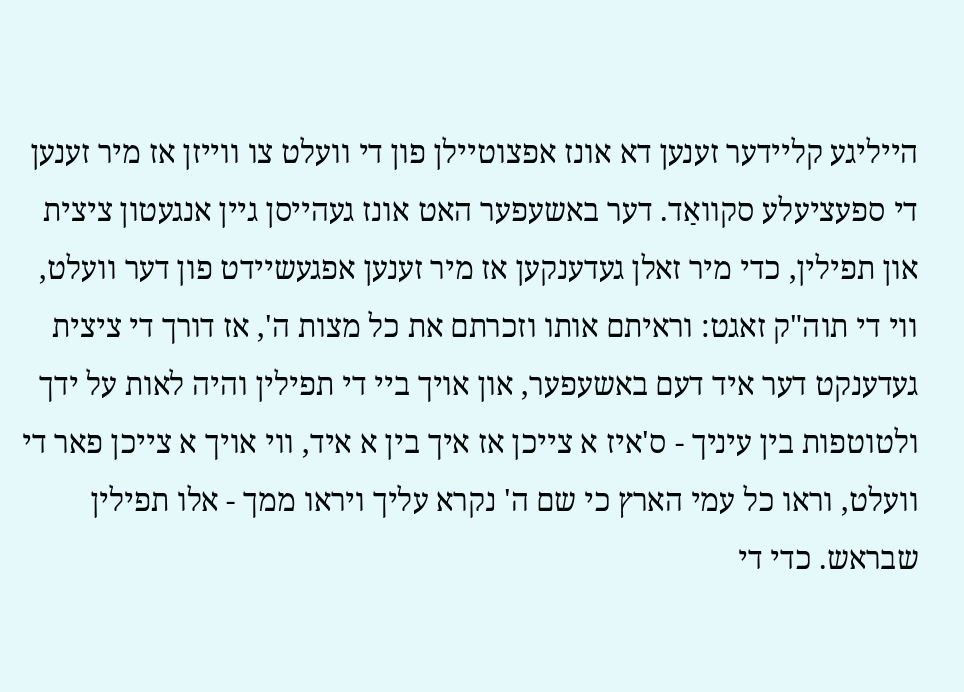הייליגע קליידער זענען דא אונז אפצוטיילן פון די וועלט צו ווייזן אז מיר זענען די ספעציעלע סקוואַד. דער באשעפער האט אונז געהייסן גיין אנגעטון ציצית און תפילין, כדי מיר זאלן געדענקען אז מיר זענען אפגעשיידט פון דער וועלט, ווי די תוה"ק זאגט: וראיתם אותו וזכרתם את כל מצות ה', אז דורך די ציצית געדענקט דער איד דעם באשעפער, און אויך ביי די תפילין והיה לאות על ידך ולטוטפות בין עיניך - ס'איז א צייכן אז איך בין א איד, ווי אויך א צייכן פאר די וועלט, וראו כל עמי הארץ כי שם ה' נקרא עליך ויראו ממך - אלו תפילין שבראש. כדי די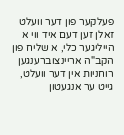פעלקער פון דער וועלט זאלן זען דעם איד ווי א הייליגער כלי, א שליח פון הקב"ה אריינצוברענגען רוחניות אין דער וועלט, גייט ער אנגעטון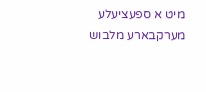מיט א ספעציעלע מערקבארע מלבוש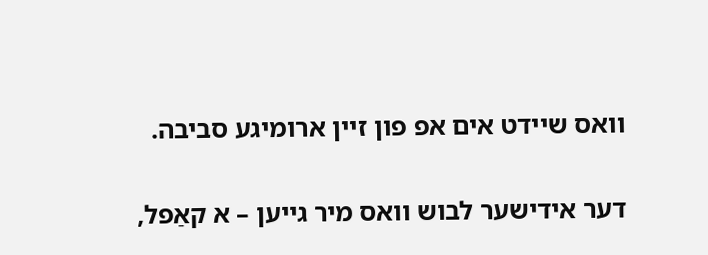וואס שיידט אים אפ פון זיין ארומיגע סביבה.

דער אידישער לבוש וואס מיר גייען – א קאַפל,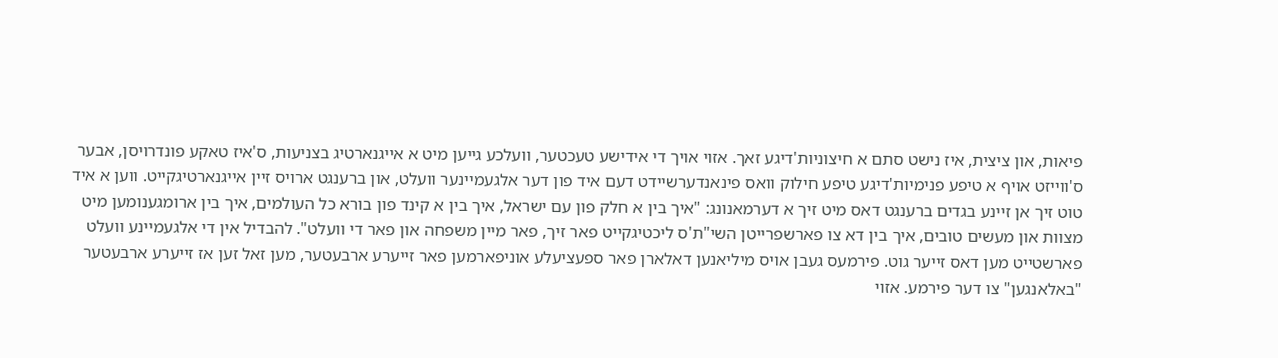פיאות, און ציצית, איז נישט סתם א חיצוניות'דיגע זאך. אזוי אויך די אידישע טעכטער, וועלכע גייען מיט א אייגנארטיג בצניעות, ס'איז טאקע פונדרויסן, אבער ס'ווייזט אויף א טיפע פנימיות'דיגע טיפע חילוק וואס פינאנדערשיידט דעם איד פון דער אלגעמיינער וועלט, און ברענגט ארויס זיין אייגנארטיגקייט. ווען א איד טוט זיך אן זיינע בגדים ברענגט דאס מיט זיך א דערמאנונג: "איך בין א חלק פון עם ישראל, איך בין א קינד פון בורא כל העולמים, איך בין ארומגענומען מיט מצוות און מעשים טובים, איך בין דא צו פארשפרייטן השי"ת'ס ליכטיגקייט פאר זיך, פאר מיין משפחה און פאר די וועלט". להבדיל אין די אלגעמיינע וועלט פארשטייט מען דאס זייער גוט. פירמעס געבן אויס מיליאנען דאלארן פאר ספעציעלע אוניפארמען פאר זייערע ארבעטער, מען זאל זען אז זייערע ארבעטער "באלאנגען" צו דער פירמע. אזוי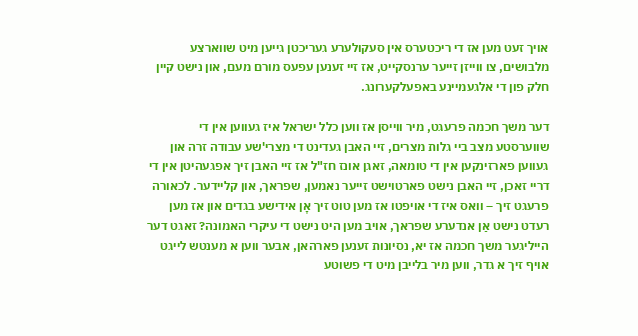אויך זעט מען אז די ריכטערס אין סעקולערע געריכטן גייען מיט שווארצע מלבושים, צו ווייזן זייער ערנסקייט, אז זיי זענען עפעס מורם מעם, און נישט קיין חלק פון די אלגעמיינע באפעלקערונג.

דער משך חכמה פרעגט, מיר ווייסן אז ווען כלל ישראל איז געווען אין די שווערסטע מצב ביי גלות מצרים, זיי האבן געדינט די מצרי'שע עבודה זרה און געווען פארזינקען אין די טומאה, זאגן אונז חז"ל אז זיי האבן זיך אפגעהיטן אין די דריי זאכן, זיי האבן נישט פארטוישט זייער נאמען, שפראך, און קליידער. לכאורה פרעגט זיך – וואס איז די אויפטו אז מען טוט זיך אָן אידישע בגדים און אז מען רעדט נישט אַן אנדערע שפראך, אויב מען היט נישט די עיקרי האמונה? זאגט דער הייליגער משך חכמה אז יא, נסיונות זענען פארהאן, אבער ווען א מענטש לייגט אויף זיך א גדר, ווען מיר בלייבן מיט די פשוטע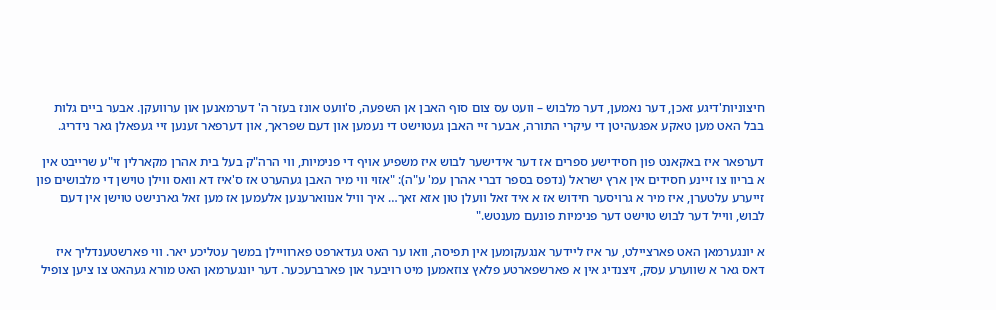חיצוניות'דיגע זאכן, דער נאמען, דער מלבוש – וועט עס צום סוף האבן אן השפעה, ס'וועט אונז בעזר ה' דערמאנען און ערוועקן. אבער ביים גלות בבל האט מען טאקע אפגעהיטן די עיקרי התורה, אבער זיי האבן געטוישט די נעמען און דעם שפראך, און דערפאר זענען זיי געפאלן גאר נידריג.

דערפאר איז באקאנט פון חסידישע ספרים אז דער אידישער לבוש איז משפיע אויף די פנימיות, ווי הרה"ק בעל בית אהרן מקארלין זי"ע שרייבט אין א בריוו צו זיינע חסידים אין ארץ ישראל (נדפס בספר דברי אהרן עמ' ע"ה): "אזוי ווי מיר האבן געהערט אז ס'איז דא וואס ווילן טוישן די מלבושים פון זייערע עלטערן, איז מיר א גרויסער חידוש אז א איד זאל וועלן טון אזא זאך… איך וויל אנווארענען אלעמען אז מען זאל גארנישט טוישן אין דעם לבוש, ווייל דער לבוש טוישט דער פנימיות פונעם מענטש."

א יונגערמאן האט פארציילט, ער איז ליידער אנגעקומען אין תפיסה, וואו ער האט געדארפט פארוויילן במשך עטליכע יאר. ווי פארשטענדליך איז דאס גאר א שווערע עסק, זיצנדיג אין א פארשפארטע פלאץ צוזאמען מיט רויבער און פארברעכער. דער יונגערמאן האט מורא געהאט צו ציען צופיל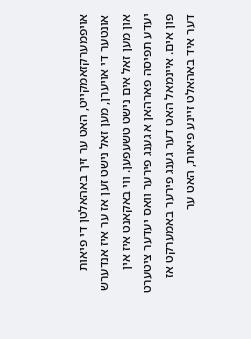אויפמערקזאמקייט, האט ער זיך באהאלטן די פיאות אונטער די אויערן, מען זאל נישט זען אז ער איז אנדערש און מען זאל אים נישט טשעפען. ווי באקאנט איז אין יעדע תפיסה פארהאן א גענג פירער וואס יעדער ציטערט פון אים. איינמאל האט דער גענג פירער באמערקט אז דער איד באהאלט זיינע פיאות, האט ער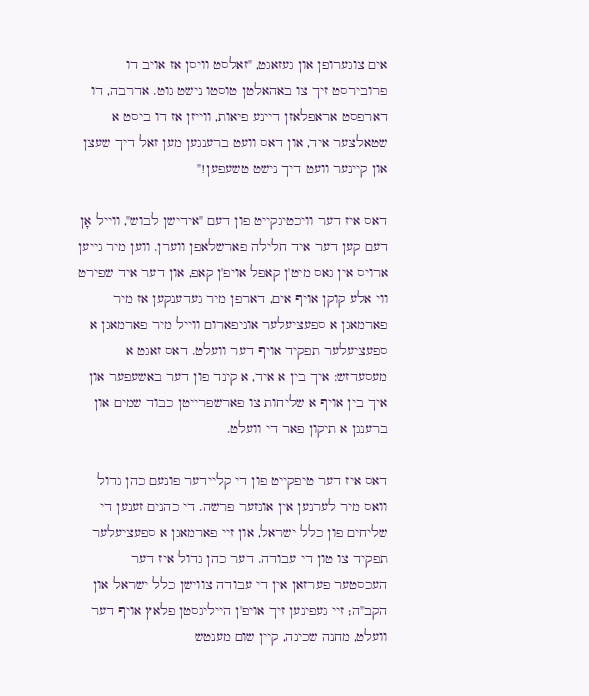אים צוגערופן און געזאגט, "זאלסט וויסן אז אויב דו פרובירסט זיך צו באהאלטן טוסטו נישט גוט. אדרבה, דו דארפסט אראפלאזן דיינע פיאות, ווייזן אז דו ביסט א שטאלצער איד, און דאס וועט ברענגען מען זאל דיך שעצן און קיינער וועט דיך נישט טשעפען!"

דאס איז דער וויכטיגקייט פון דעם "אידישן לבוש", ווייל אָן דעם קען דער איד חלילה פארשלאפן ווערן. ווען מיר גייען ארויס אין גאס מיט'ן קאפל אויפ'ן קאפ, און דער איד שפירט ווי אלע קוקן אויף אים, דארפן מיר געדענקען אז מיר פארמאגן א ספעציעלער אוניפארום ווייל מיר פארמאגן א ספעציעלער תפקיד אויף דער וועלט. דאס זאגט א מעסעדזש: איך בין א איד, א קינד פון דער באשעפער און איך בין אויף א שליחות צו פארשפרייטן כבוד שמים און ברענגן א תיקון פאר די וועלט.

דאס איז דער טיפקייט פון די קליידער פונעם כהן גדול וואס מיר לערנען אין אונזער פרשה. די כהנים זענען די שליחים פון כלל ישראל, און זיי פארמאגן א ספעציעלער תפקיד צו טון די עבודה. דער כהן גדול איז דער העכסטער פערזאן אין די עבודה צווישן כלל ישראל און הקב"ה; זיי געפינען זיך אויפ'ן הייליגסטן פלאץ אויף דער וועלט, מחנה שכינה, קיין שום מענטש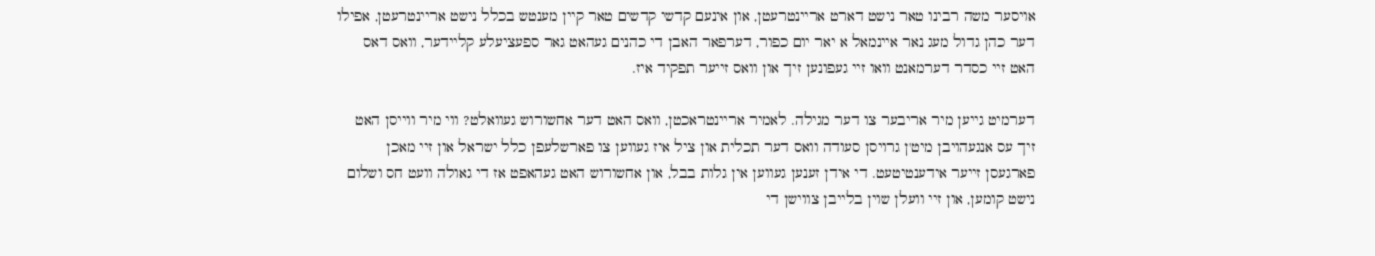אויסער משה רבינו טאר נישט דארט אריינטרעטן, און אינעם קדשי קדשים טאר קיין מענטש בכלל נישט אריינטרעטן, אפילו דער כהן גדול מעג נאר איינמאל א יאר יום כפור, דערפאר האבן די כהנים געהאט גאר ספעציעלע קליידער, וואס דאס האט זיי כסדר דערמאנט וואו זיי געפונען זיך און וואס זייער תפקיד איז.

דערמיט גייען מיר אריבער צו דער מגילה. לאמיר אריינטראכטן, וואס האט דער אחשורוש געוואלט? ווי מיר ווייסן האט זיך עס אנגעהויבן מיט'ן גרויסן סעודה וואס דער תכלית און ציל איז געווען צו פארשלעפן כלל ישראל און זיי מאכן פארגעסן זייער אידענטיטעט. די אידן זענען געווען אין גלות בבל, און אחשורוש האט געהאפט אז די גאולה וועט חס ושלום נישט קומען, און זיי וועלן שוין בלייבן צווישן די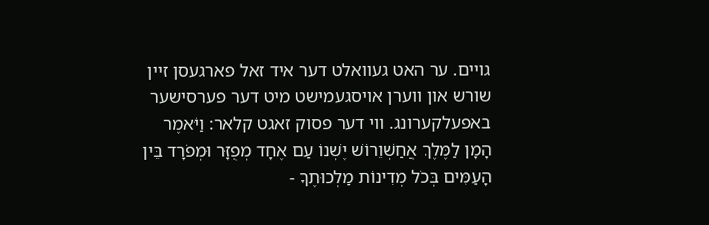גויים. ער האט געוואלט דער איד זאל פארגעסן זיין שורש און ווערן אויסגעמישט מיט דער פערסישער באפעלקערונג. ווי דער פסוק זאגט קלאר: וַיֹּאמֶר הָמָן לַמֶּלֶךְ אֲחַשְׁוֵרוֹשׁ יֶשְׁנוֹ עַם אֶחָד מְפֻזָּר וּמְפֹרָד בֵּין הָעַמִּים בְּכֹל מְדִינוֹת מַלְכוּתֶךָ -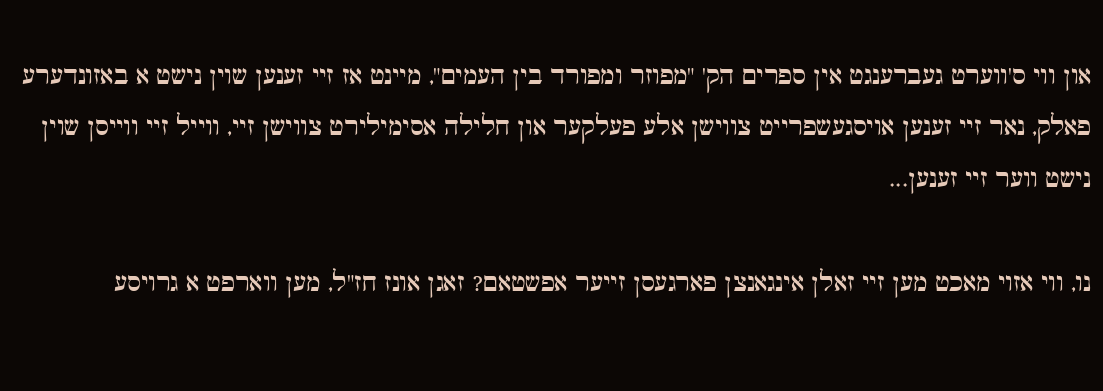און ווי ס'ווערט געברענגט אין ספרים הק' "מפוזר ומפורד בין העמים", מיינט אז זיי זענען שוין נישט א באזונדערע פאלק, נאר זיי זענען אויסגעשפרייט צווישן אלע פעלקער און חלילה אסימילירט צווישן זיי, ווייל זיי ווייסן שוין נישט ווער זיי זענען...

נו, ווי אזוי מאכט מען זיי זאלן אינגאנצן פארגעסן זייער אפשטאם? זאגן אונז חז"ל, מען ווארפט א גרויסע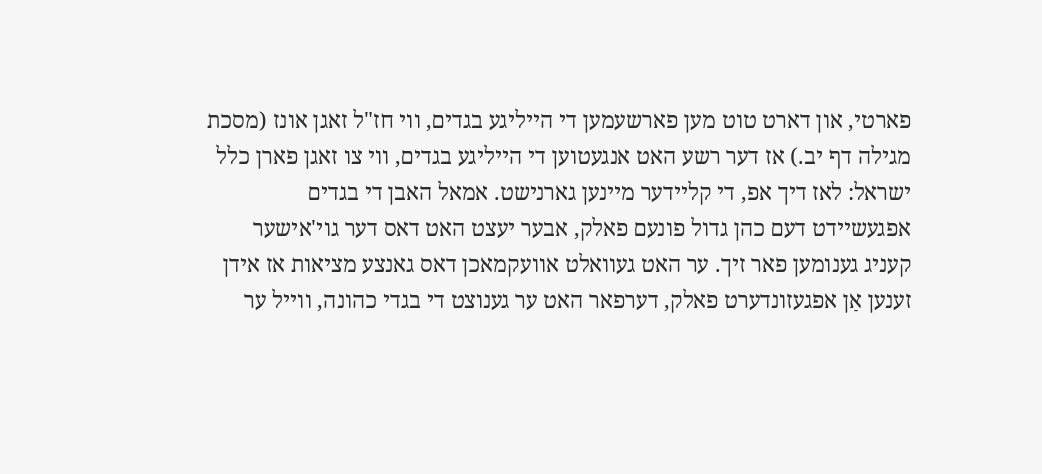פארטי, און דארט טוט מען פארשעמען די הייליגע בגדים, ווי חז"ל זאגן אונז (מסכת מגילה דף יב.) אז דער רשע האט אנגעטוען די הייליגע בגדים, ווי צו זאגן פארן כלל ישראל: לאז דיך אפ, די קליידער מיינען גארנישט. אמאל האבן די בגדים אפגעשיידט דעם כהן גדול פונעם פאלק, אבער יעצט האט דאס דער גוי'אישער קעניג גענומען פאר זיך. ער האט געוואלט אוועקמאכן דאס גאנצע מציאות אז אידן זענען אַן אפגעזונדערט פאלק, דערפאר האט ער גענוצט די בגדי כהונה, ווייל ער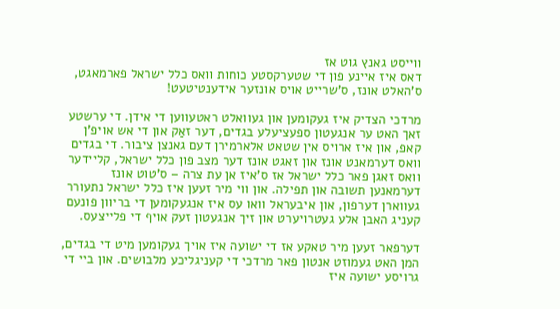ווייסט גאנץ גוט אז
דאס איז איינע פון די שטערקסטע כוחות וואס כלל ישראל פארמאגט, ס'האלט אונז, ס'שרייט אויס אונזער אידענטיטעט!

מרדכי הצדיק איז געקומען און געוואלט ראטעווען די אידן. די ערשטע זאך האט ער אנגעטון ספעציעלע בגדים, דער זאַק און די אש אויפ'ן קאפ, און איז ארויס אין שטאט אלארמירן דעם גאנצן ציבור. די בגדים וואס דערמאנט אונז און זאגט אונז דער מצב פון כלל ישראל, קליידער וואס זאגן פאר כלל ישראל אז ס'איז אן עת צרה – ס'טוט אונז דערמאנען תשובה און תפילה. און ווי מיר זעען איז כלל ישראל נתעורר געווארן דערפון, און איבעראל וואו עס איז אנגעקומען די בריוון פונעם קעניג האבן אלע געטרויערט און זיך אנגעטון זעק אויף די פלייצעס.

דערפאר זעען מיר טאקע אז די ישועה איז אויך געקומען מיט די בגדים, המן האט געמוזט אנטון פאר מרדכי די קעניגליכע מלבושים. און ביי די גרויסע ישועה איז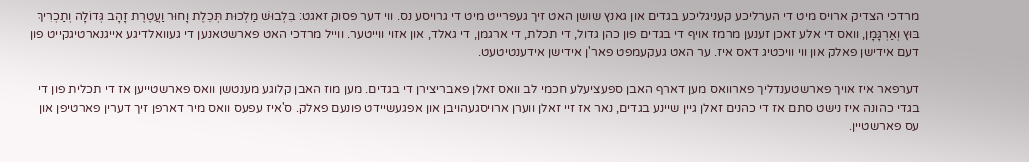מרדכי הצדיק ארויס מיט די הערליכע קעניגליכע בגדים און גאנץ שושן האט זיך געפרייט מיט די גרויסע נס. ווי דער פסוק זאגט: בִּלְבוּשׁ מַלְכוּת תְּכֵלֶת וָחוּר וַעֲטֶרֶת זָהָב גְּדוֹלָה וְתַכְרִיךְ בּוּץ וְאַרְגָּמָן, וואס די אלע זאכן זענען מרמז אויף די בגדים פון כהן גדול, די תכלת, די ארגמן, די גאלד, און אזוי ווייטער. ווייל מרדכי האט פארשטאנען די געוואלדיגע אייגנארטיגקייט פון דעם אידישן פאלק און ווי וויכטיג דאס איז. ער האט געקעמפט פאר'ן אידישן אידענטיטעט.

דערפאר איז אויך פארשטענדליך פארוואס מען דארף האבן ספעציעלע חכמי לב וואס זאלן פאבריצירן די בגדים. מען מוז האבן קלוגע מענטשן וואס פארשטייען אז די תכלית פון די בגדי כהונה איז נישט סתם אז די כהנים זאלן גיין שיינע בגדים, נאר אז זיי זאלן ווערן ארויסגעהויבן און אפגעשיידט פונעם פאלק. ס'איז עפעס וואס מיר דארפן זיך דערין פארטיפן און עס פארשטיין.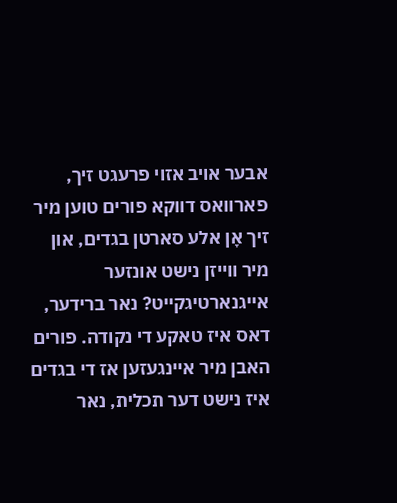אבער אויב אזוי פרעגט זיך, פארוואס דווקא פורים טוען מיר זיך אָן אלע סארטן בגדים, און מיר ווייזן נישט אונזער אייגנארטיגקייט? נאר ברידער, דאס איז טאקע די נקודה. פורים האבן מיר איינגעזען אז די בגדים איז נישט דער תכלית, נאר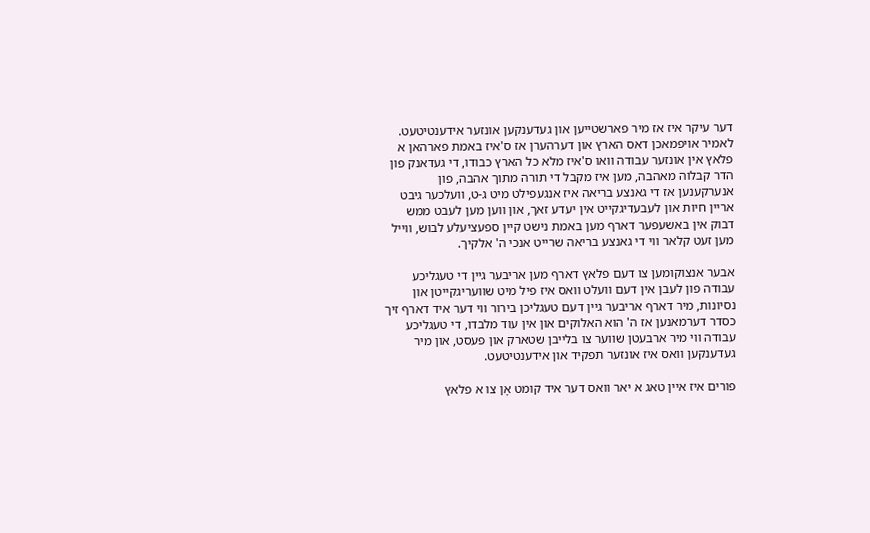דער עיקר איז אז מיר פארשטייען און געדענקען אונזער אידענטיטעט. לאמיר אויפמאכן דאס הארץ און דערהערן אז ס'איז באמת פארהאן א פלאץ אין אונזער עבודה וואו ס'איז מלא כל הארץ כבודו, די געדאנק פון הדר קבלוה מאהבה, מען איז מקבל די תורה מתוך אהבה, פון אנערקענען אז די גאנצע בריאה איז אנגעפילט מיט ג-ט, וועלכער גיבט אריין חיות און לעבעדיגקייט אין יעדע זאך, און ווען מען לעבט ממש דבוק אין באשעפער דארף מען באמת נישט קיין ספעציעלע לבוש, ווייל מען זעט קלאר ווי די גאנצע בריאה שרייט אנכי ה' אלקיך.

אבער אנצוקומען צו דעם פלאץ דארף מען אריבער גיין די טעגליכע עבודה פון לעבן אין דעם וועלט וואס איז פיל מיט שוועריגקייטן און נסיונות, מיר דארף אריבער גיין דעם טעגליכן בירור ווי דער איד דארף זיך כסדר דערמאנען אז ה' הוא האלוקים און אין עוד מלבדו, די טעגליכע עבודה ווי מיר ארבעטן שווער צו בלייבן שטארק און פעסט, און מיר געדענקען וואס איז אונזער תפקיד און אידענטיטעט.

פורים איז איין טאג א יאר וואס דער איד קומט אָן צו א פלאץ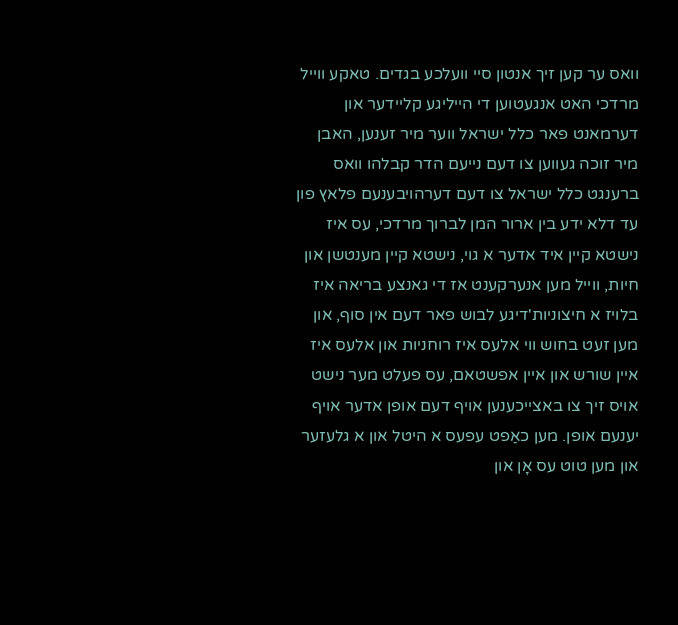וואס ער קען זיך אנטון סיי וועלכע בגדים. טאקע ווייל מרדכי האט אנגעטוען די הייליגע קליידער און דערמאנט פאר כלל ישראל ווער מיר זענען, האבן מיר זוכה געווען צו דעם נייעם הדר קבלהו וואס ברענגט כלל ישראל צו דעם דערהויבענעם פלאץ פון עד דלא ידע בין ארור המן לברוך מרדכי, עס איז נישטא קיין איד אדער א גוי, נישטא קיין מענטשן און חיות, ווייל מען אנערקענט אז די גאנצע בריאה איז בלויז א חיצוניות'דיגע לבוש פאר דעם אין סוף, און מען זעט בחוש ווי אלעס איז רוחניות און אלעס איז איין שורש און איין אפשטאם, עס פעלט מער נישט אויס זיך צו באצייכענען אויף דעם אופן אדער אויף יענעם אופן. מען כאַפט עפעס א היטל און א גלעזער און מען טוט עס אָן און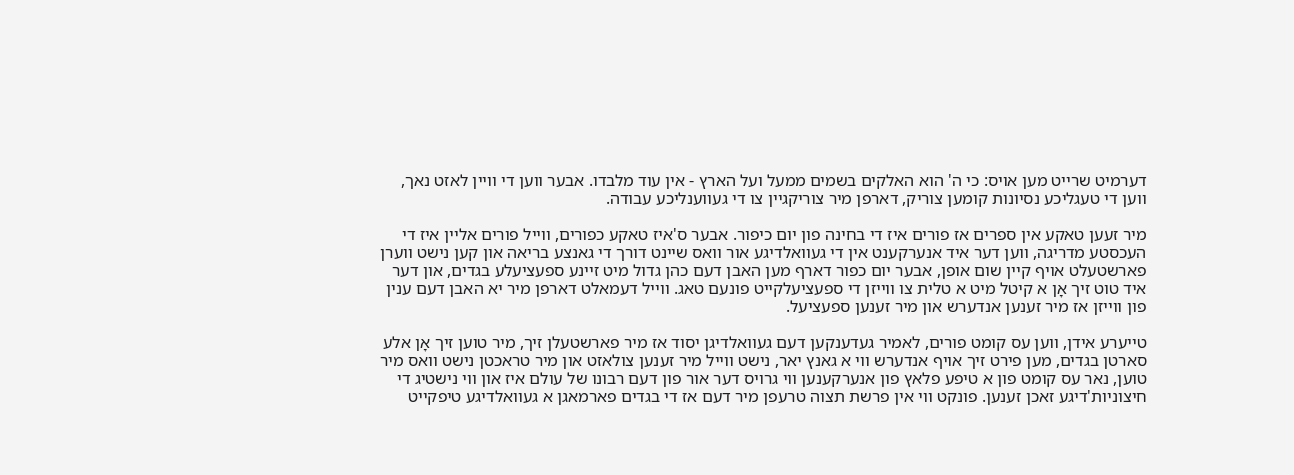דערמיט שרייט מען אויס: כי ה' הוא האלקים בשמים ממעל ועל הארץ - אין עוד מלבדו. אבער ווען די וויין לאזט נאך, ווען די טעגליכע נסיונות קומען צוריק, דארפן מיר צוריקגיין צו די געווענליכע עבודה.

מיר זעען טאקע אין ספרים אז פורים איז די בחינה פון יום כיפור. אבער ס'איז טאקע כפורים, ווייל פורים אליין איז די העכסטע מדריגה, ווען דער איד אנערקענט אין די געוואלדיגע אור וואס שיינט דורך די גאנצע בריאה און קען נישט ווערן פארשטעלט אויף קיין שום אופן, אבער יום כפור דארף מען האבן דעם כהן גדול מיט זיינע ספעציעלע בגדים, און דער איד טוט זיך אָן א קיטל מיט א טלית צו ווייזן די ספעציעלקייט פונעם טאג. ווייל דעמאלט דארפן מיר יא האבן דעם ענין פון ווייזן אז מיר זענען אנדערש און מיר זענען ספעציעל.

טייערע אידן, ווען עס קומט פורים, לאמיר געדענקען דעם געוואלדיגן יסוד אז מיר פארשטעלן זיך, מיר טוען זיך אָן אלע סארטן בגדים, מען פירט זיך אויף אנדערש ווי א גאנץ יאר, נישט ווייל מיר זענען צולאזט און מיר טראכטן נישט וואס מיר טוען, נאר עס קומט פון א טיפע פלאץ פון אנערקענען ווי גרויס דער אור פון דעם רבונו של עולם איז און ווי נישטיג די חיצוניות'דיגע זאכן זענען. פונקט ווי אין פרשת תצוה טרעפן מיר דעם אז די בגדים פארמאגן א געוואלדיגע טיפקייט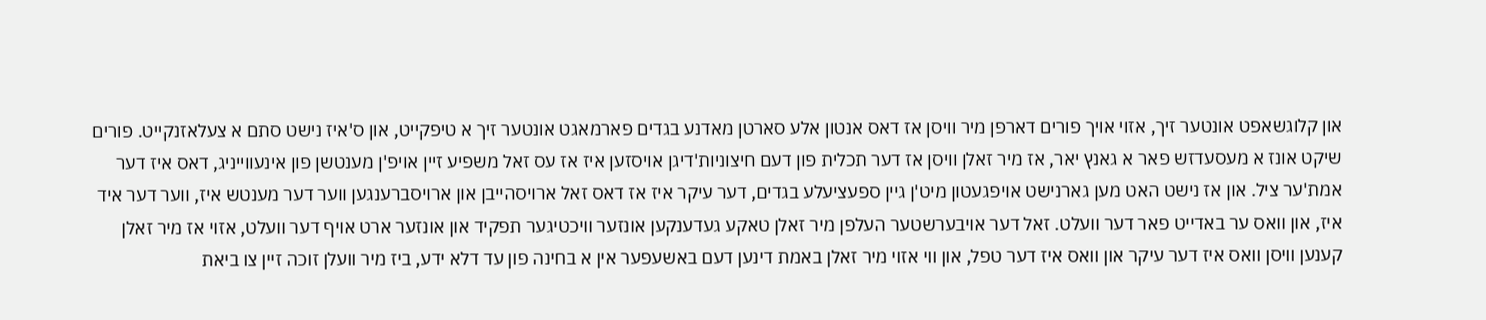און קלוגשאפט אונטער זיך, אזוי אויך פורים דארפן מיר וויסן אז דאס אנטון אלע סארטן מאדנע בגדים פארמאגט אונטער זיך א טיפקייט, און ס'איז נישט סתם א צעלאזנקייט. פורים שיקט אונז א מעסעדזש פאר א גאנץ יאר, אז מיר זאלן וויסן אז דער תכלית פון דעם חיצוניות'דיגן אויסזען איז אז עס זאל משפיע זיין אויפ'ן מענטשן פון אינעווייניג, דאס איז דער אמת'ער ציל. און אז נישט האט מען גארנישט אויפגעטון מיט'ן גיין ספעציעלע בגדים, דער עיקר איז אז דאס זאל ארויסהייבן און ארויסברענגען ווער דער מענטש איז, ווער דער איד איז, און וואס ער באדייט פאר דער וועלט. זאל דער אויבערשטער העלפן מיר זאלן טאקע געדענקען אונזער וויכטיגער תפקיד און אונזער ארט אויף דער וועלט, אזוי אז מיר זאלן קענען וויסן וואס איז דער עיקר און וואס איז דער טפל, און ווי אזוי מיר זאלן באמת דינען דעם באשעפער אין א בחינה פון עד דלא ידע, ביז מיר וועלן זוכה זיין צו ביאת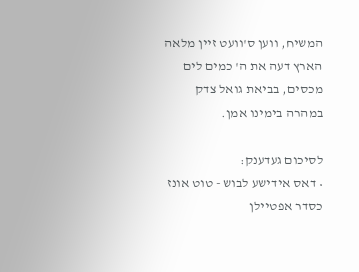המשיח, ווען ס'וועט זיין מלאה הארץ דעה את ה' כמים לים מכסים, בביאת גואל צדק במהרה בימינו אמן.

לסיכום געדענק:
• דאס אידישע לבוש - טוט אונז כסדר אפטיילן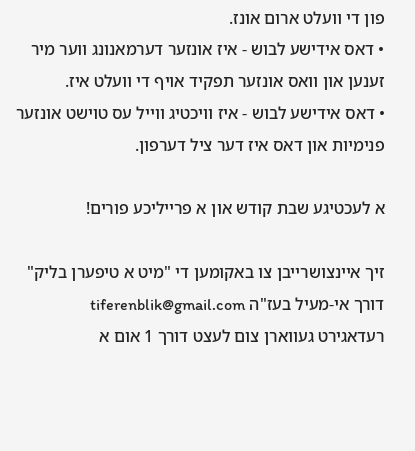פון די וועלט ארום אונז.
• דאס אידישע לבוש - איז אונזער דערמאנונג ווער מיר זענען און וואס אונזער תפקיד אויף די וועלט איז.
• דאס אידישע לבוש - איז וויכטיג ווייל עס טוישט אונזער פנימיות און דאס איז דער ציל דערפון.

א לעכטיגע שבת קודש און א פרייליכע פורים!

זיך איינצושרייבן צו באקומען די "מיט א טיפערן בליק"
דורך אי-מעיל בעז"ה tiferenblik@gmail.com
רעדאגירט געווארן צום לעצט דורך 1 אום א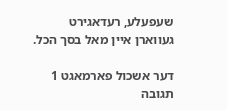שעפעלע, רעדאגירט געווארן איין מאל בסך הכל.

דער אשכול פארמאגט 1 תגובה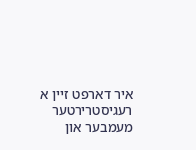איר דארפט זיין א רעגיסטרירטער מעמבער און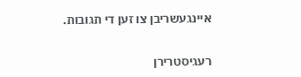איינגעשריבן צו זען די תגובות.


רעגיסטרירן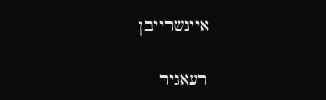איינשרייבן

רעאגיר